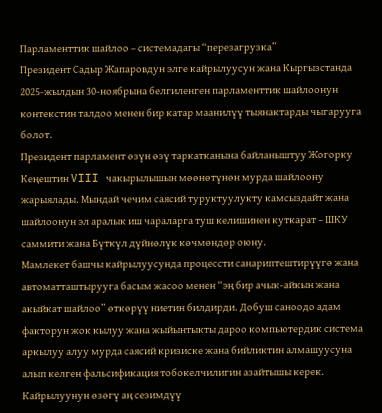Парламенттик шайлоо – системадагы “перезагрузка”
Президент Садыр Жапаровдун элге кайрылуусун жана Кыргызстанда 2025-жылдын 30-ноябрына белгиленген парламенттик шайлоонун контекстин талдоо менен бир катар маанилүү тыянактарды чыгарууга болот.
Президент парламент өзүн өзү таркатканына байланыштуу Жогорку Кеңештин VIII чакырылышын мөөнөтүнөн мурда шайлоону жарыялады. Мындай чечим саясий туруктуулукту камсыздайт жана шайлоонун эл аралык иш чараларга туш келишинен куткарат – ШКУ саммити жана Бүткүл дүйнөлүк көчмөндөр оюну.
Мамлекет башчы кайрылуусунда процессти санариптештирүүгө жана автоматташтырууга басым жасоо менен “эң бир ачык-айкын жана акыйкат шайлоо” өткөрүү ниетин билдирди. Добуш саноодо адам факторун жок кылуу жана жыйынтыкты дароо компьютердик система аркылуу алуу мурда саясий кризиске жана бийликтин алмашуусуна алып келген фальсификация тобокелчилигин азайтышы керек.
Кайрылуунун өзөгү аң сезимдүү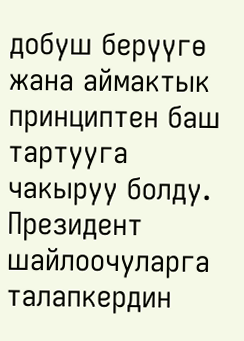добуш берүүгө жана аймактык принциптен баш тартууга чакыруу болду.
Президент шайлоочуларга талапкердин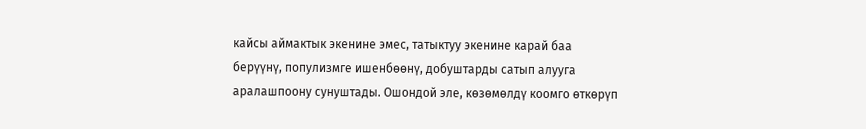кайсы аймактык экенине эмес, татыктуу экенине карай баа берүүнү, популизмге ишенбөөнү, добуштарды сатып алууга аралашпоону сунуштады. Ошондой эле, көзөмөлдү коомго өткөрүп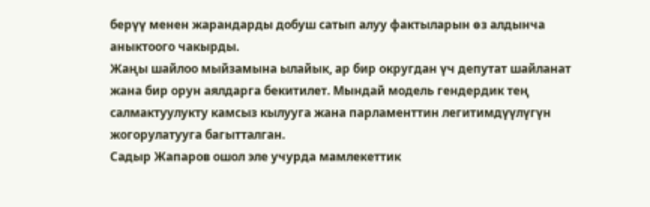берүү менен жарандарды добуш сатып алуу фактыларын өз алдынча аныктоого чакырды.
Жаңы шайлоо мыйзамына ылайык, ар бир округдан үч депутат шайланат жана бир орун аялдарга бекитилет. Мындай модель гендердик тең салмактуулукту камсыз кылууга жана парламенттин легитимдүүлүгүн жогорулатууга багытталган.
Садыр Жапаров ошол эле учурда мамлекеттик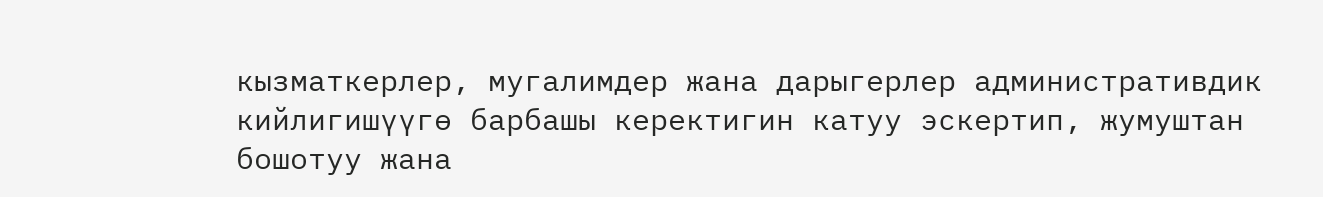кызматкерлер, мугалимдер жана дарыгерлер административдик кийлигишүүгө барбашы керектигин катуу эскертип, жумуштан бошотуу жана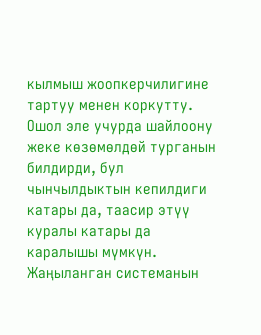кылмыш жоопкерчилигине тартуу менен коркутту. Ошол эле учурда шайлоону жеке көзөмөлдөй турганын билдирди, бул чынчылдыктын кепилдиги катары да, таасир этүү куралы катары да каралышы мүмкүн.
Жаңыланган системанын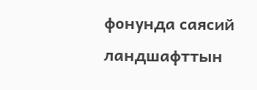фонунда саясий ландшафттын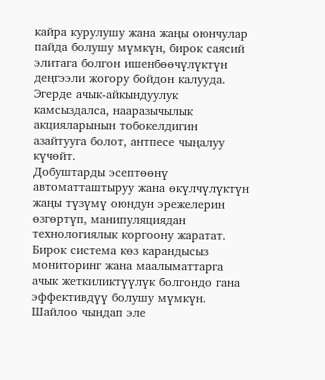кайра курулушу жана жаңы оюнчулар пайда болушу мүмкүн, бирок саясий элитага болгон ишенбөөчүлүктүн деңгээли жогору бойдон калууда. Эгерде ачык-айкындуулук камсыздалса, нааразычылык акцияларынын тобокелдигин азайтууга болот, антпесе чыңалуу күчөйт.
Добуштарды эсептөөнү автоматташтыруу жана өкүлчүлүктүн жаңы түзүмү оюндун эрежелерин өзгөртүп, манипуляциядан технологиялык коргоону жаратат. Бирок система көз карандысыз мониторинг жана маалыматтарга ачык жеткиликтүүлүк болгондо гана эффективдүү болушу мүмкүн.
Шайлоо чындап эле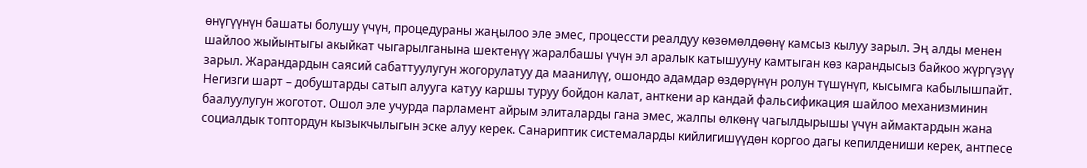өнүгүүнүн башаты болушу үчүн, процедураны жаңылоо эле эмес, процессти реалдуу көзөмөлдөөнү камсыз кылуу зарыл. Эң алды менен шайлоо жыйынтыгы акыйкат чыгарылганына шектенүү жаралбашы үчүн эл аралык катышууну камтыган көз карандысыз байкоо жүргүзүү зарыл. Жарандардын саясий сабаттуулугун жогорулатуу да маанилүү, ошондо адамдар өздөрүнүн ролун түшүнүп, кысымга кабылышпайт.
Негизги шарт – добуштарды сатып алууга катуу каршы туруу бойдон калат, анткени ар кандай фальсификация шайлоо механизминин баалуулугун жоготот. Ошол эле учурда парламент айрым элиталарды гана эмес, жалпы өлкөнү чагылдырышы үчүн аймактардын жана социалдык топтордун кызыкчылыгын эске алуу керек. Санариптик системаларды кийлигишүүдөн коргоо дагы кепилдениши керек, антпесе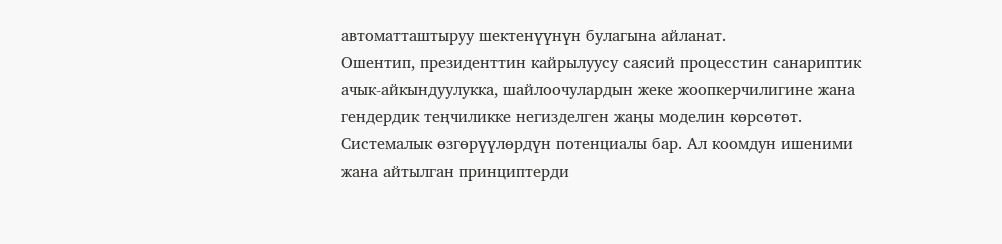автоматташтыруу шектенүүнүн булагына айланат.
Ошентип, президенттин кайрылуусу саясий процесстин санариптик ачык-айкындуулукка, шайлоочулардын жеке жоопкерчилигине жана гендердик теңчиликке негизделген жаңы моделин көрсөтөт.
Системалык өзгөрүүлөрдүн потенциалы бар. Ал коомдун ишеними жана айтылган принциптерди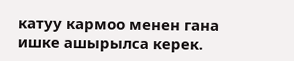катуу кармоо менен гана ишке ашырылса керек.